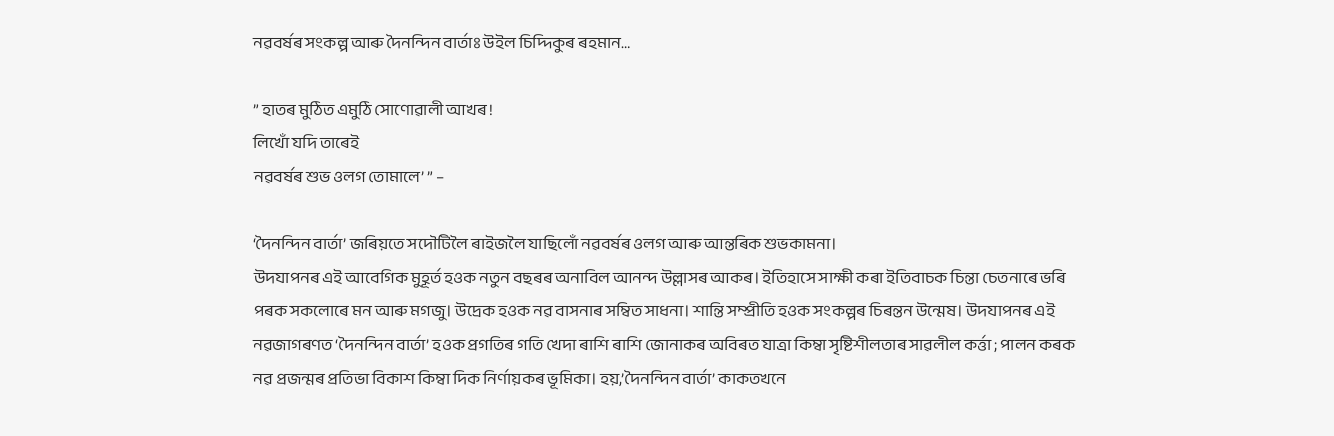নৱবৰ্ষৰ সংকল্প আৰু দৈনন্দিন বাৰ্তাঃ উইল চিদ্দিকুৰ ৰহমান…

” হাতৰ মুঠিত এমুঠি সোণোৱালী আখৰ !
লিখোঁ যদি তাৰেই
নৱবৰ্ষৰ শুভ ওলগ তোমালে’ ” –

‘দৈনন্দিন বাৰ্তা’ জৰিয়তে সদৌটিলৈ ৰাইজলৈ যাছিলোঁ নৱবৰ্ষৰ ওলগ আৰু আন্তৰিক শুভকামনা।
উদযাপনৰ এই আবেগিক মুহূৰ্ত হওক নতুন বছৰৰ অনাবিল আনন্দ উল্লাসৰ আকৰ। ইতিহাসে সাক্ষী কৰা ইতিবাচক চিন্তা চেতনাৰে ভৰি পৰক সকলোৰে মন আৰু মগজু। উদ্ৰেক হওক নৱ বাসনাৰ সম্বিত সাধনা। শান্তি সম্প্ৰীতি হওক সংকল্পৰ চিৰন্তন উন্মেষ। উদযাপনৰ এই নৱজাগৰণত ‘দৈনন্দিন বাৰ্তা’ হওক প্ৰগতিৰ গতি খেদা ৰাশি ৰাশি জোনাকৰ অবিৰত যাত্ৰা কিম্বা সৃষ্টিশীলতাৰ সাৱলীল কৰ্ত্তা ; পালন কৰক নৱ প্ৰজন্মৰ প্ৰতিভা বিকাশ কিম্বা দিক নিৰ্ণায়কৰ ভূমিকা। হয়,’দৈনন্দিন বাৰ্তা’ কাকতখনে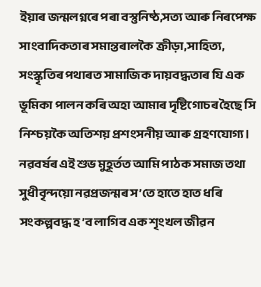ইয়াৰ জন্মলগ্নৰে পৰা বস্তুনিষ্ঠ,সত্য আৰু নিৰপেক্ষ সাংবাদিকতাৰ সমান্তৰালকৈ ক্ৰীড়া,সাহিত্য, সংস্কৃতিৰ পথাৰত সামাজিক দায়বদ্ধতাৰ যি এক ভূমিকা পালন কৰি অহা আমাৰ দৃষ্টিগোচৰ হৈছে সি নিশ্চয়কৈ অতিশয় প্ৰশংসনীয় আৰু গ্রহণযোগ্য। নৱবৰ্ষৰ এই শুভ মুহূৰ্তত আমি পাঠক সমাজ তথা সুধীবৃন্দয়ো নৱপ্ৰজন্মৰ স’তে হাতে হাত ধৰি সংকল্পবদ্ধ হ’ব লাগিব এক শৃংখল জীৱন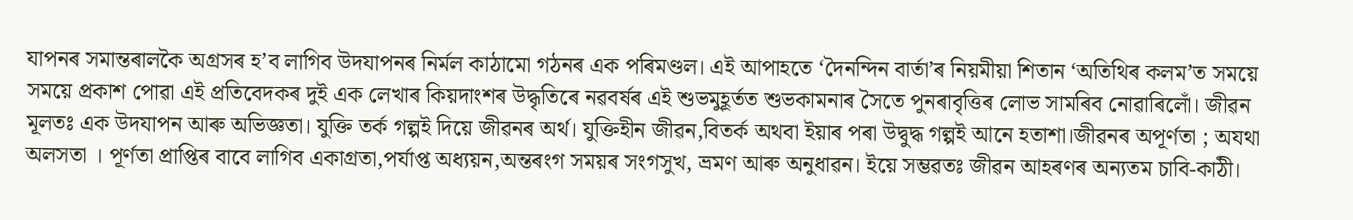যাপনৰ সমান্তৰালকৈ অগ্ৰসৰ হ’ব লাগিব উদযাপনৰ নিৰ্মল কাঠামো গঠনৰ এক পৰিমণ্ডল। এই আপাহতে ‘দৈনন্দিন বাৰ্তা’ৰ নিয়মীয়া শিতান ‘অতিথিৰ কলম’ত সময়ে সময়ে প্ৰকাশ পোৱা এই প্ৰতিবেদকৰ দুই এক লেখাৰ কিয়দাংশৰ উদ্ধৃতিৰে নৱবৰ্ষৰ এই শুভমুহূৰ্তত শুভকামনাৰ সৈতে পুনৰাবৃত্তিৰ লোভ সামৰিব নোৱাৰিলোঁ। জীৱন মূলতঃ এক উদযাপন আৰু অভিজ্ঞতা। যুক্তি তৰ্ক গল্পই দিয়ে জীৱনৰ অৰ্থ। যুক্তিহীন জীৱন,বিতৰ্ক অথবা ইয়াৰ পৰা উদ্বুদ্ধ গল্পই আনে হতাশা।জীৱনৰ অপূৰ্ণতা ; অযথা অলসতা । পূৰ্ণতা প্ৰাপ্তিৰ বাবে লাগিব একাগ্ৰতা,পৰ্যাপ্ত অধ্যয়ন,অন্তৰংগ সময়ৰ সংগসুখ, ভ্ৰমণ আৰু অনুধাৱন। ইয়ে সম্ভৱতঃ জীৱন আহৰণৰ অন্যতম চাবি-কাঠী।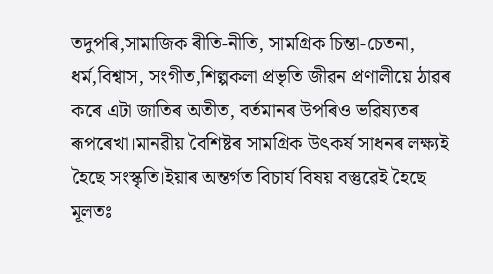তদুপৰি,সামাজিক ৰীতি-নীতি, সামগ্ৰিক চিন্তা-চেতনা, ধৰ্ম,বিশ্বাস, সংগীত,শিল্পকলা প্ৰভৃতি জীৱন প্ৰণালীয়ে ঠাৱৰ কৰে এটা জাতিৰ অতীত, বৰ্তমানৰ উপৰিও ভৱিষ্যতৰ ৰূপৰেখা।মানৱীয় বৈশিষ্টৰ সামগ্ৰিক উৎকৰ্ষ সাধনৰ লক্ষ্যই হৈছে সংস্কৃতি।ইয়াৰ অন্তৰ্গত বিচাৰ্য বিষয় বস্তুৱেই হৈছে মূলতঃ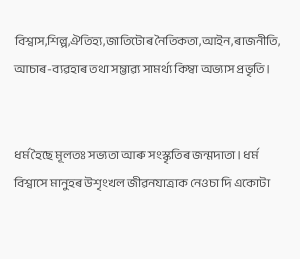বিশ্বাস,শিল্প,ঐতিহ্য,জাতিটোৰ নৈতিকতা,আইন,ৰাজনীতি, আচাৰ-ব্যৱহাৰ তথা সম্ভাৱ্য সামৰ্থ্য কিম্বা অভ্যাস প্ৰভৃতি।


ধৰ্ম হৈছে মূলতঃ সভ্যতা আৰু সংস্কৃতিৰ জন্মদাতা। ধৰ্ম বিশ্বাসে মানুহৰ উশৃংখল জীৱনযাত্ৰাক নেওচা দি একোটা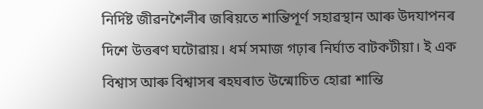নিৰ্দিষ্ট জীৱনশৈলীৰ জৰিয়তে শান্তিপূৰ্ণ সহাৱস্থান আৰু উদযাপনৰ দিশে উত্তৰণ ঘটোৱায়। ধৰ্ম সমাজ গঢ়াৰ নিৰ্ঘাত বাটকটীয়া। ই এক বিশ্বাস আৰু বিশ্বাসৰ ৰহঘৰাত উন্মোচিত হোৱা শান্তি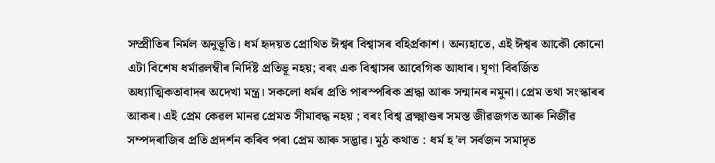সম্প্ৰীতিৰ নিৰ্মল অনুভূতি। ধৰ্ম হৃদয়ত প্রোথিত ঈশ্বৰ বিশ্বাসৰ বহিৰ্প্ৰকাশ। অন্যহাতে, এই ঈশ্বৰ আকৌ কোনো এটা বিশেষ ধৰ্মাৱলম্বীৰ নিৰ্দিষ্ট প্ৰতিভূ নহয়; বৰং এক বিশ্বাসৰ আবেগিক আধাৰ। ঘৃণা বিবৰ্জিত অধ্যাত্মিকতাবাদৰ অদেখা মন্ত্ৰ। সকলো ধৰ্মৰ প্ৰতি পাৰস্পৰিক শ্ৰদ্ধা আৰু সন্মানৰ নমুনা। প্ৰেম তথা সংস্কাৰৰ আকৰ। এই প্ৰেম কেৱল মানৱ প্ৰেমত সীমাবদ্ধ নহয় ; বৰং বিশ্ব ব্ৰক্ষ্মাণ্ডৰ সমস্ত জীৱজগত আৰু নিৰ্জীৱ সম্পদৰাজিৰ প্ৰতি প্ৰদৰ্শন কৰিব পৰা প্ৰেম আৰু সদ্ভাৱ। মুঠ কথাত : ধৰ্ম হ’ল সৰ্বজন সমাদৃত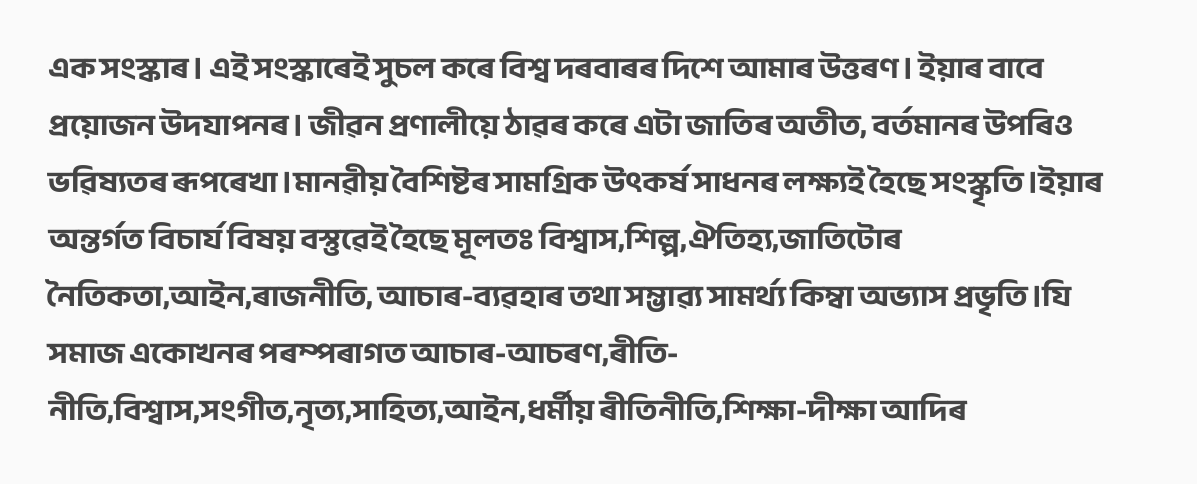এক সংস্কাৰ। এই সংস্কাৰেই সুচল কৰে বিশ্ব দৰবাৰৰ দিশে আমাৰ উত্তৰণ। ইয়াৰ বাবে প্ৰয়োজন উদযাপনৰ। জীৱন প্ৰণালীয়ে ঠাৱৰ কৰে এটা জাতিৰ অতীত, বৰ্তমানৰ উপৰিও ভৱিষ্যতৰ ৰূপৰেখা।মানৱীয় বৈশিষ্টৰ সামগ্ৰিক উৎকৰ্ষ সাধনৰ লক্ষ্যই হৈছে সংস্কৃতি।ইয়াৰ অন্তৰ্গত বিচাৰ্য বিষয় বস্তুৱেই হৈছে মূলতঃ বিশ্বাস,শিল্প,ঐতিহ্য,জাতিটোৰ নৈতিকতা,আইন,ৰাজনীতি, আচাৰ-ব্যৱহাৰ তথা সম্ভাৱ্য সামৰ্থ্য কিম্বা অভ্যাস প্ৰভৃতি।যি সমাজ একোখনৰ পৰম্পৰাগত আচাৰ-আচৰণ,ৰীতি-নীতি,বিশ্বাস,সংগীত,নৃত্য,সাহিত্য,আইন,ধৰ্মীয় ৰীতিনীতি,শিক্ষা-দীক্ষা আদিৰ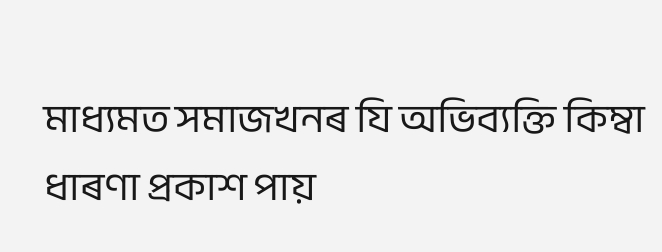মাধ্যমত সমাজখনৰ যি অভিব্যক্তি কিম্বা ধাৰণা প্ৰকাশ পায়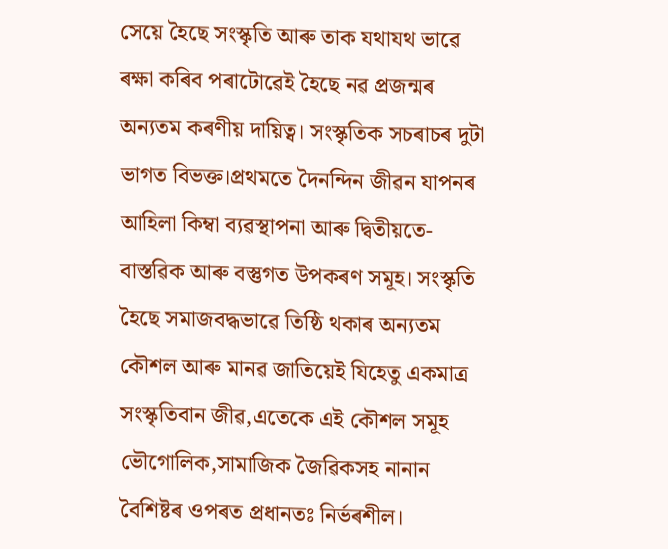সেয়ে হৈছে সংস্কৃতি আৰু তাক যথাযথ ভাৱে ৰক্ষা কৰিব পৰাটোৱেই হৈছে নৱ প্ৰজন্মৰ অন্যতম কৰণীয় দায়িত্ব। সংস্কৃতিক সচৰাচৰ দুটা ভাগত বিভক্ত।প্ৰথমতে দৈনন্দিন জীৱন যাপনৰ আহিলা কিম্বা ব্যৱস্থাপনা আৰু দ্বিতীয়তে-বাস্তৱিক আৰু বস্তুগত উপকৰণ সমূহ। সংস্কৃতি হৈছে সমাজবদ্ধভাৱে তিষ্ঠি থকাৰ অন্যতম কৌশল আৰু মানৱ জাতিয়েই যিহেতু একমাত্ৰ সংস্কৃতিবান জীৱ,এতেকে এই কৌশল সমূহ ভৌগোলিক,সামাজিক জৈৱিকসহ নানান বৈশিষ্টৰ ওপৰত প্ৰধানতঃ নিৰ্ভৰশীল।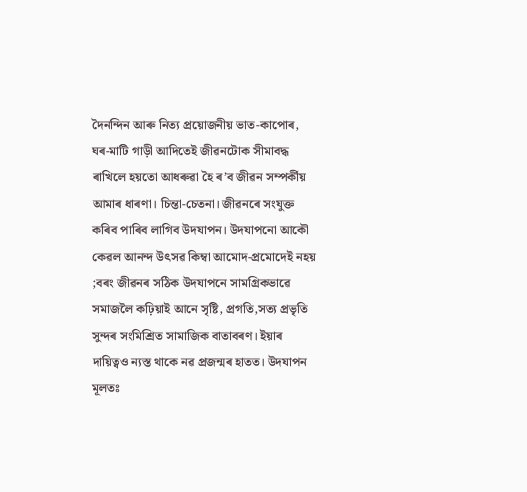দৈনন্দিন আৰু নিত্য প্ৰয়োজনীয় ভাত-কাপোৰ, ঘৰ-মাটি গাড়ী আদিতেই জীৱনটোক সীমাবদ্ধ ৰাখিলে হয়তো আধৰুৱা হৈ ৰ’ব জীৱন সম্পৰ্কীয় আমাৰ ধাৰণা। চিন্তা-চেতনা। জীৱনৰে সংযুক্ত কৰিব পাৰিব লাগিব উদযাপন। উদযাপনো আকৌ কেৱল আনন্দ উৎসৱ কিম্বা আমোদ-প্ৰমোদেই নহয় ;বৰং জীৱনৰ সঠিক উদযাপনে সামগ্ৰিকভাৱে সমাজলৈ কঢ়িয়াই আনে সৃষ্টি, প্ৰগতি,সত্য প্ৰভৃতি সুন্দৰ সংমিশ্ৰিত সামাজিক বাতাবৰণ। ইয়াৰ দায়িত্বও ন্যস্ত থাকে নৱ প্ৰজন্মৰ হাতত। উদযাপন মূলতঃ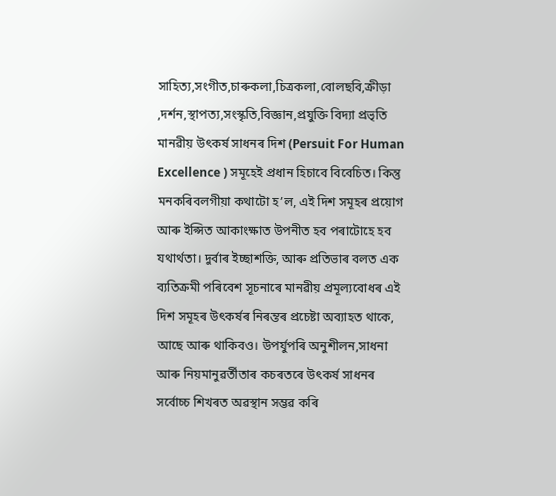সাহিত্য,সংগীত,চাৰুকলা,চিত্ৰকলা,বোলছবি,ক্ৰীড়া ,দৰ্শন,স্থাপত্য,সংস্কৃতি,বিজ্ঞান,প্ৰযুক্তি বিদ্যা প্ৰভৃতি মানৱীয় উৎকৰ্ষ সাধনৰ দিশ (Persuit For Human Excellence ) সমূহেই প্ৰধান হিচাবে বিবেচিত। কিন্তু মনকৰিবলগীয়া কথাটো হ’ল, এই দিশ সমূহৰ প্ৰয়োগ আৰু ইপ্সিত আকাংক্ষাত উপনীত হব পৰাটোহে হব যথাৰ্থতা। দুৰ্বাৰ ইচ্ছাশক্তি, আৰু প্ৰতিভাৰ বলত এক ব্যতিক্ৰমী পৰিবেশ সূচনাৰে মানৱীয় প্ৰমূল্যবোধৰ এই দিশ সমূহৰ উৎকৰ্ষৰ নিৰন্তৰ প্ৰচেষ্টা অব্যাহত থাকে, আছে আৰু থাকিবও। উপৰ্যুপৰি অনুশীলন,সাধনা আৰু নিয়মানুৱৰ্তীতাৰ কচৰতৰে উৎকৰ্ষ সাধনৰ সৰ্বোচ্চ শিখৰত অৱস্থান সম্ভৱ কৰি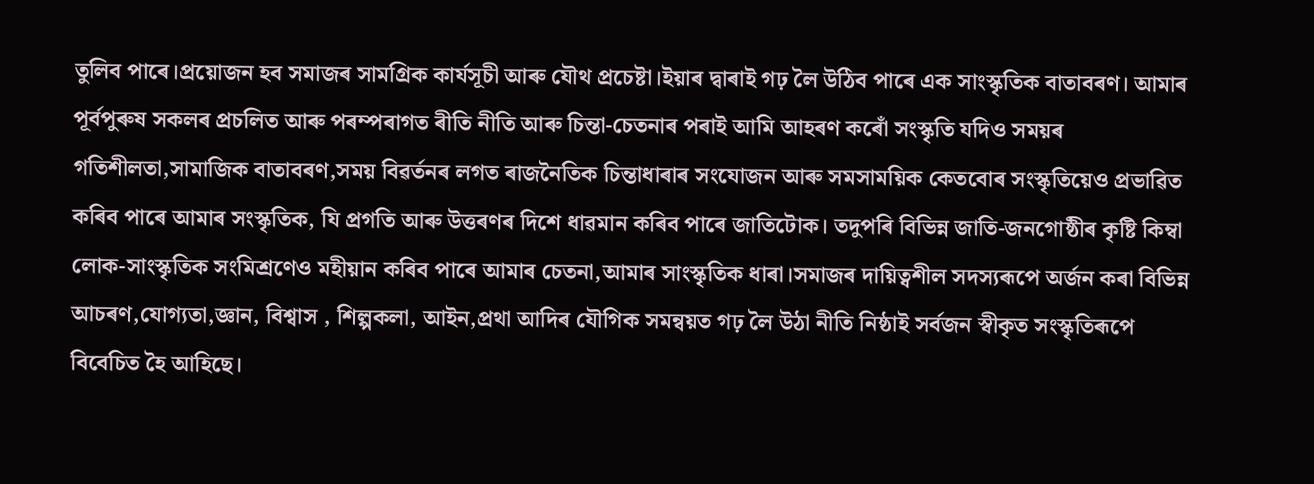তুলিব পাৰে।প্ৰয়োজন হব সমাজৰ সামগ্ৰিক কাৰ্যসূচী আৰু যৌথ প্ৰচেষ্টা।ইয়াৰ দ্বাৰাই গঢ় লৈ উঠিব পাৰে এক সাংস্কৃতিক বাতাবৰণ। আমাৰ পূৰ্বপুৰুষ সকলৰ প্ৰচলিত আৰু পৰম্পৰাগত ৰীতি নীতি আৰু চিন্তা-চেতনাৰ পৰাই আমি আহৰণ কৰোঁ সংস্কৃতি যদিও সময়ৰ গতিশীলতা,সামাজিক বাতাবৰণ,সময় বিৱৰ্তনৰ লগত ৰাজনৈতিক চিন্তাধাৰাৰ সংযোজন আৰু সমসাময়িক কেতবোৰ সংস্কৃতিয়েও প্ৰভাৱিত কৰিব পাৰে আমাৰ সংস্কৃতিক, যি প্ৰগতি আৰু উত্তৰণৰ দিশে ধাৱমান কৰিব পাৰে জাতিটোক। তদুপৰি বিভিন্ন জাতি-জনগোষ্ঠীৰ কৃষ্টি কিম্বা লোক-সাংস্কৃতিক সংমিশ্ৰণেও মহীয়ান কৰিব পাৰে আমাৰ চেতনা,আমাৰ সাংস্কৃতিক ধাৰা।সমাজৰ দায়িত্বশীল সদস্যৰূপে অৰ্জন কৰা বিভিন্ন আচৰণ,যোগ্যতা,জ্ঞান, বিশ্বাস , শিল্পকলা, আইন,প্ৰথা আদিৰ যৌগিক সমন্বয়ত গঢ় লৈ উঠা নীতি নিষ্ঠাই সৰ্বজন স্বীকৃত সংস্কৃতিৰূপে বিবেচিত হৈ আহিছে।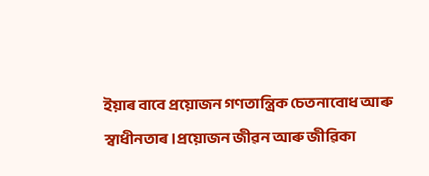ইয়াৰ বাবে প্ৰয়োজন গণতান্ত্ৰিক চেতনাবোধ আৰু স্বাধীনতাৰ।প্ৰয়োজন জীৱন আৰু জীৱিকা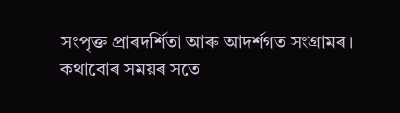সংপৃক্ত প্ৰাৰদৰ্শিতা আৰু আদৰ্শগত সংগ্ৰামৰ।
কথাবোৰ সময়ৰ সতে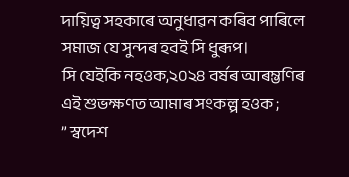দায়িত্ব সহকাৰে অনুধাৱন কৰিব পাৰিলে সমাজ যে সুন্দৰ হবই সি ধুৰূপ।
সি যেইকি নহওক,২০২৪ বৰ্ষৰ আৰম্ভণিৰ এই শুভক্ষণত আমাৰ সংকল্প হওক ;
” স্বদেশ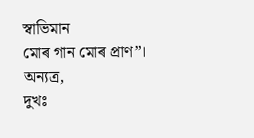স্বাভিমান
মোৰ গান মোৰ প্ৰাণ”।
অন্যত্র,
দুখঃ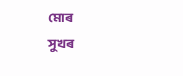মোৰ
সুখৰ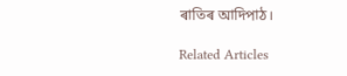ৰাতিৰ আদিপাঠ।

Related Articles